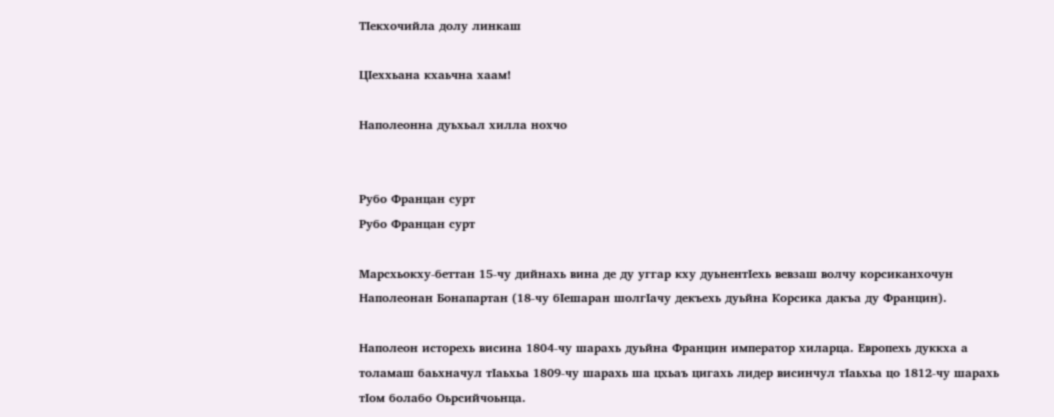ТIекхочийла долу линкаш

ЦIеххьана кхаьчна хаам!

Наполеонна дуьхьал хилла нохчо


Рубо Францан сурт
Рубо Францан сурт

Марсхьокху-беттан 15-чу дийнахь вина де ду уггар кху дуьнентIехь вевзаш волчу корсиканхочун Наполеонан Бонапартан (18-чу бIешаран шолгIачу декъехь дуьйна Корсика дакъа ду Францин).

Наполеон исторехь висина 1804-чу шарахь дуьйна Францин император хиларца. Европехь дуккха а толамаш баьхначул тIаьхьа 1809-чу шарахь ша цхьаъ цигахь лидер висинчул тIаьхьа цо 1812-чу шарахь тIом болабо Оьрсийчоьнца.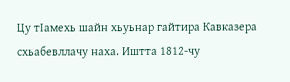Цу тIамехь шайн хьуьнар гайтира Кавказера схьабевллачу наха. Иштта 1812-чу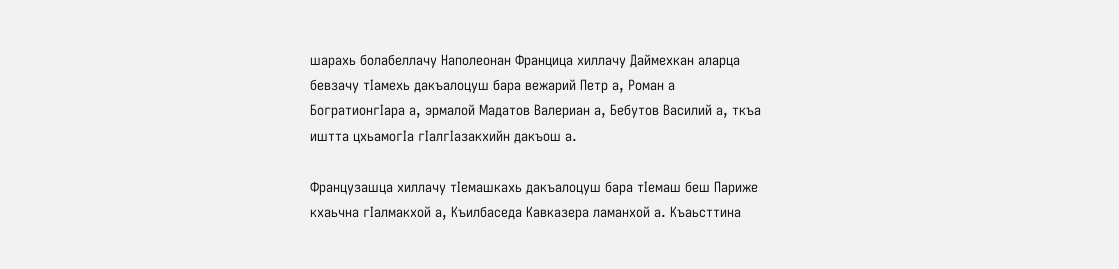шарахь болабеллачу Наполеонан Францица хиллачу Даймехкан аларца бевзачу тIамехь дакъалоцуш бара вежарий Петр а, Роман а БогратионгIара а, эрмалой Мадатов Валериан а, Бебутов Василий а, ткъа иштта цхьамогIа гIалгIазакхийн дакъош а.

Французашца хиллачу тIемашкахь дакъалоцуш бара тIемаш беш Париже кхаьчна гIалмакхой а, Къилбаседа Кавказера ламанхой а. Къаьсттина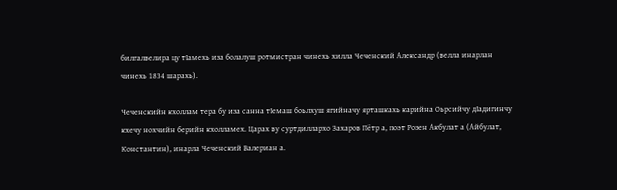билгалвелира цу тIамехь иза болалуш ротмистран чинехь хилла Чеченский Александр (велла инарлан чинехь 1834 шарахь).

Чеченскийн кхоллам тера бу иза санна тIемаш боьлхуш ягийначу ярташкахь карийна Оьрсийчу дIадигинчу кхечу нохчийн берийн кхолламех. Царах ву суртдиллархо Захаров Пётр а, поэт Розен Акбулат а (Айбулат, Константин), инарла Чеченский Валериан а.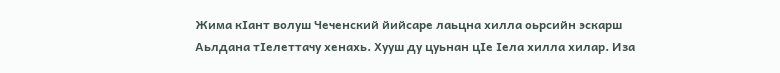Жима кIант волуш Чеченский йийсаре лаьцна хилла оьрсийн эскарш Аьлдана тIелеттачу хенахь. Хууш ду цуьнан цIе Iела хилла хилар. Иза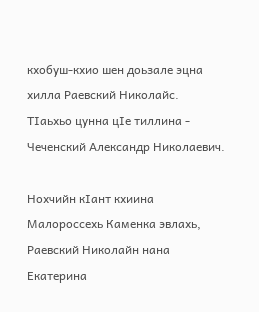кхобуш-кхио шен доьзале эцна хилла Раевский Николайс. ТIаьхьо цунна цIе тиллина - Чеченский Александр Николаевич.

Нохчийн кIант кхиина Малороссехь Каменка эвлахь, Раевский Николайн нана Екатерина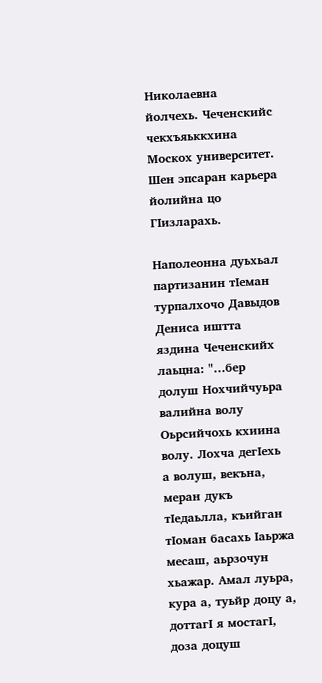Николаевна йолчехь. Чеченскийс чекхъяьккхина Москох университет. Шен эпсаран карьера йолийна цо ГIизларахь.

Наполеонна дуьхьал партизанин тIеман турпалхочо Давыдов Дениса иштта яздина Чеченскийх лаьцна: "…бер долуш Нохчийчуьра валийна волу Оьрсийчохь кхиина волу. Лохча дегIехь а волуш, векъна, меран дукъ тӀедаьлла, къийган тIоман басахь Iаьржа месаш, аьрзочун хьажар. Амал луьра, кура а, туьйр доцу а, доттагI я мостагI, доза доцуш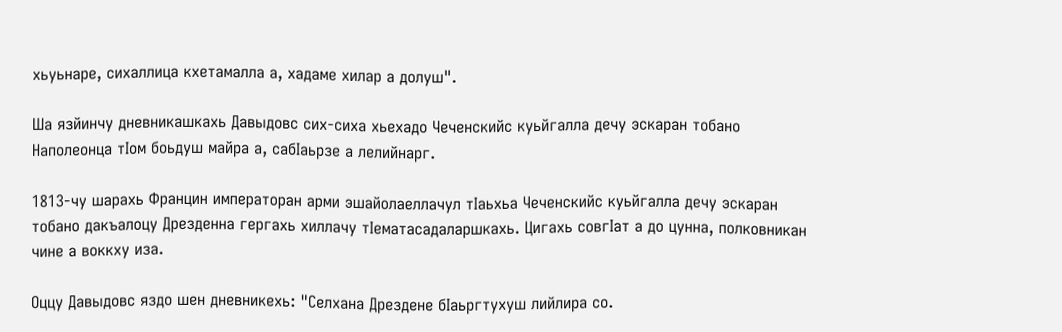хьуьнаре, сихаллица кхетамалла а, хадаме хилар а долуш".

Ша язйинчу дневникашкахь Давыдовс сих-сиха хьехадо Чеченскийс куьйгалла дечу эскаран тобано Наполеонца тIом боьдуш майра а, сабIаьрзе а лелийнарг.

1813-чу шарахь Францин императоран арми эшайолаеллачул тIаьхьа Чеченскийс куьйгалла дечу эскаран тобано дакъалоцу Дрезденна гергахь хиллачу тIематасадаларшкахь. Цигахь совгIат а до цунна, полковникан чине а воккху иза.

Оццу Давыдовс яздо шен дневникехь: "Селхана Дрездене бIаьргтухуш лийлира со.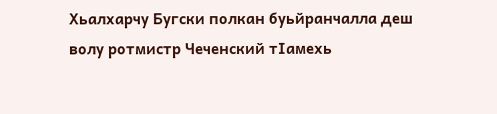Хьалхарчу Бугски полкан буьйранчалла деш волу ротмистр Чеченский тIамехь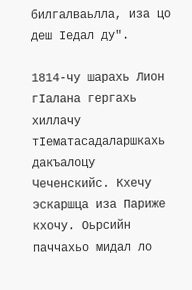билгалваьлла, иза цо деш Iедал ду".

1814-чу шарахь Лион гIалана гергахь хиллачу тIематасадаларшкахь дакъалоцу Чеченскийс. Кхечу эскаршца иза Париже кхочу. Оьрсийн паччахьо мидал ло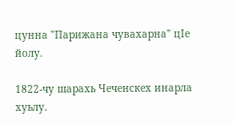цунна "Парижана чувахарна" цIе йолу.

1822-чу шарахь Чеченскех инарла хуьлу.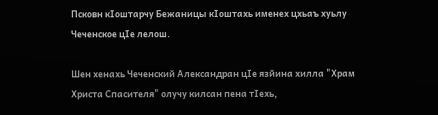Псковн кIоштарчу Бежаницы кIоштахь именех цхьаъ хуьлу Чеченское цIе лелош.

Шен хенахь Чеченский Александран цIе язйина хилла "Храм Христа Спасителя" олучу килсан пена тIехь,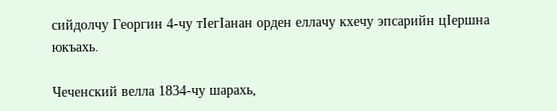сийдолчу Георгин 4-чу тIегIанан орден еллачу кхечу эпсарийн цIершна юкъахь.

Чеченский велла 1834-чу шарахь,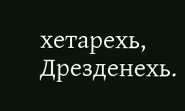хетарехь, Дрезденехь.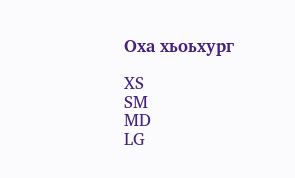Оха хьоьхург

XS
SM
MD
LG